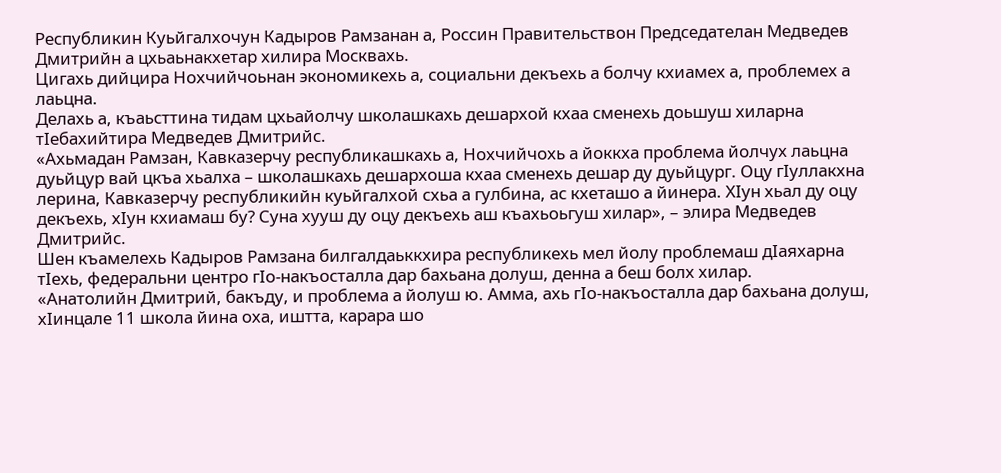Республикин Куьйгалхочун Кадыров Рамзанан а, Россин Правительствон Председателан Медведев Дмитрийн а цхьаьнакхетар хилира Москвахь.
Цигахь дийцира Нохчийчоьнан экономикехь а, социальни декъехь а болчу кхиамех а, проблемех а лаьцна.
Делахь а, къаьсттина тидам цхьайолчу школашкахь дешархой кхаа сменехь доьшуш хиларна тIебахийтира Медведев Дмитрийс.
«Ахьмадан Рамзан, Кавказерчу республикашкахь а, Нохчийчохь а йоккха проблема йолчух лаьцна дуьйцур вай цкъа хьалха – школашкахь дешархоша кхаа сменехь дешар ду дуьйцург. Оцу гIуллакхна лерина, Кавказерчу республикийн куьйгалхой схьа а гулбина, ас кхеташо а йинера. ХIун хьал ду оцу декъехь, хIун кхиамаш бу? Суна хууш ду оцу декъехь аш къахьоьгуш хилар», – элира Медведев Дмитрийс.
Шен къамелехь Кадыров Рамзана билгалдаьккхира республикехь мел йолу проблемаш дIаяхарна тIехь, федеральни центро гIо-накъосталла дар бахьана долуш, денна а беш болх хилар.
«Анатолийн Дмитрий, бакъду, и проблема а йолуш ю. Амма, ахь гIо-накъосталла дар бахьана долуш, хIинцале 11 школа йина оха, иштта, карара шо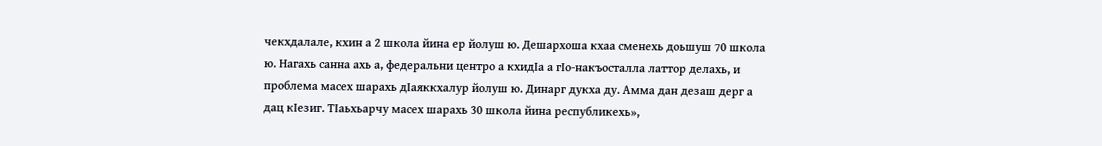чекхдалале, кхин а 2 школа йина ер йолуш ю. Дешархоша кхаа сменехь доьшуш 70 школа ю. Нагахь санна ахь а, федеральни центро а кхидIа а гIо-накъосталла латтор делахь, и проблема масех шарахь дIаяккхалур йолуш ю. Динарг дукха ду. Амма дан дезаш дерг а дац кIезиг. ТIаьхьарчу масех шарахь 30 школа йина республикехь»,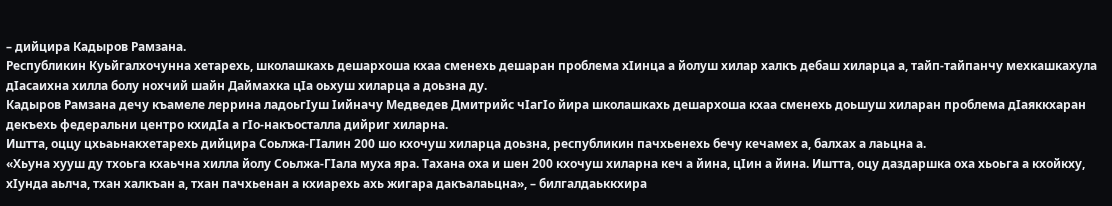– дийцира Кадыров Рамзана.
Республикин Куьйгалхочунна хетарехь, школашкахь дешархоша кхаа сменехь дешаран проблема хIинца а йолуш хилар халкъ дебаш хиларца а, тайп-тайпанчу мехкашкахула дIасаихна хилла болу нохчий шайн Даймахка цIа оьхуш хиларца а доьзна ду.
Кадыров Рамзана дечу къамеле леррина ладоьгIуш Iийначу Медведев Дмитрийс чIагIо йира школашкахь дешархоша кхаа сменехь доьшуш хиларан проблема дIаяккхаран декъехь федеральни центро кхидIа а гIо-накъосталла дийриг хиларна.
Иштта, оццу цхьаьнакхетарехь дийцира Соьлжа-ГIалин 200 шо кхочуш хиларца доьзна, республикин пачхьенехь бечу кечамех а, балхах а лаьцна а.
«Хьуна хууш ду тхоьга кхаьчна хилла йолу Соьлжа-ГIала муха яра. Тахана оха и шен 200 кхочуш хиларна кеч а йина, цIин а йина. Иштта, оцу даздаршка оха хьоьга а кхойкху, хIунда аьлча, тхан халкъан а, тхан пачхьенан а кхиарехь ахь жигара дакъалаьцна», – билгалдаьккхира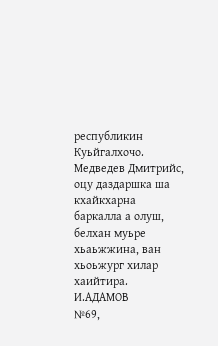республикин Куьйгалхочо.
Медведев Дмитрийс, оцу даздаршка ша кхайкхарна баркалла а олуш, белхан муьре хьаьжжина, ван хьоьжург хилар хаийтира.
И.АДАМОВ
№69,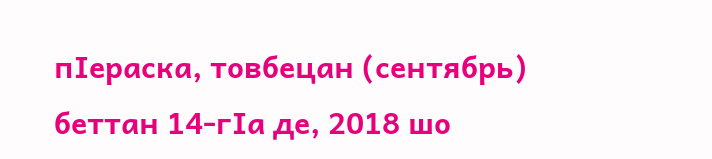пIераска, товбецан (сентябрь) беттан 14-гIа де, 2018 шо